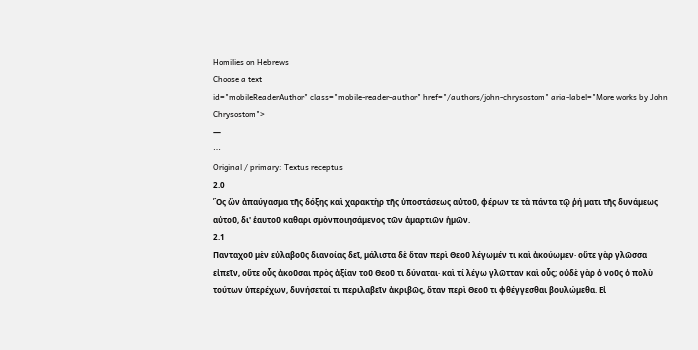Homilies on Hebrews
Choose a text
id="mobileReaderAuthor" class="mobile-reader-author" href="/authors/john-chrysostom" aria-label="More works by John Chrysostom">
—
⋯
Original / primary: Textus receptus
2.0
Ὃς ὢν ἀπαύγασµα τῆς δόξης καὶ χαρακτὴρ τῆς ὑποστάσεως αὐτοῦ, φέρων τε τὰ πάντα τῷ ῥή µατι τῆς δυνάµεως αὐτοῦ, δι' ἑαυτοῦ καθαρι σµὸνποιησάµενος τῶν ἁµαρτιῶν ἡµῶν.
2.1
Πανταχοῦ µὲν εὐλαβοῦς διανοίας δεῖ, µάλιστα δὲ ὅταν περὶ Θεοῦ λέγωµέν τι καὶ ἀκούωµεν· οὔτε γὰρ γλῶσσα εἰπεῖν, οὔτε οὖς ἀκοῦσαι πρὸς ἀξίαν τοῦ Θεοῦ τι δύναται· καὶ τί λέγω γλῶτταν καὶ οὖς; οὐδὲ γὰρ ὁ νοῦς ὁ πολὺ τούτων ὑπερέχων, δυνήσεταί τι περιλαβεῖν ἀκριβῶς, ὅταν περὶ Θεοῦ τι φθέγγεσθαι βουλώµεθα. Εἰ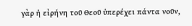γὰρ ἡ εἰρήνη τοῦ Θεοῦ ὑπερέχει πάντα νοῦν,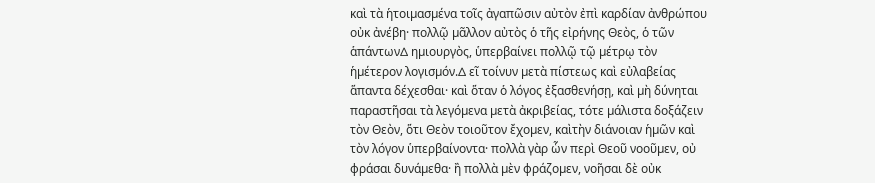καὶ τὰ ἡτοιµασµένα τοῖς ἀγαπῶσιν αὐτὸν ἐπὶ καρδίαν ἀνθρώπου οὐκ ἀνέβη· πολλῷ µᾶλλον αὐτὸς ὁ τῆς εἰρήνης Θεὸς, ὁ τῶν ἁπάντων∆ ηµιουργὸς, ὑπερβαίνει πολλῷ τῷ µέτρῳ τὸν ἡµέτερον λογισµόν.∆ εῖ τοίνυν µετὰ πίστεως καὶ εὐλαβείας ἅπαντα δέχεσθαι· καὶ ὅταν ὁ λόγος ἐξασθενήσῃ, καὶ µὴ δύνηται παραστῆσαι τὰ λεγόµενα µετὰ ἀκριβείας, τότε µάλιστα δοξάζειν τὸν Θεὸν, ὅτι Θεὸν τοιοῦτον ἔχοµεν, καὶτὴν διάνοιαν ἡµῶν καὶ τὸν λόγον ὑπερβαίνοντα· πολλὰ γὰρ ὧν περὶ Θεοῦ νοοῦµεν, οὐ φράσαι δυνάµεθα· ἢ πολλὰ µὲν φράζοµεν, νοῆσαι δὲ οὐκ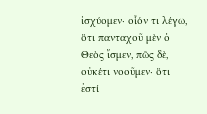ἰσχύοµεν· οἷόν τι λέγω, ὅτι πανταχοῦ µὲν ὁ Θεὸς ἴσµεν, πῶς δὲ, οὐκέτι νοοῦµεν· ὅτι ἐστί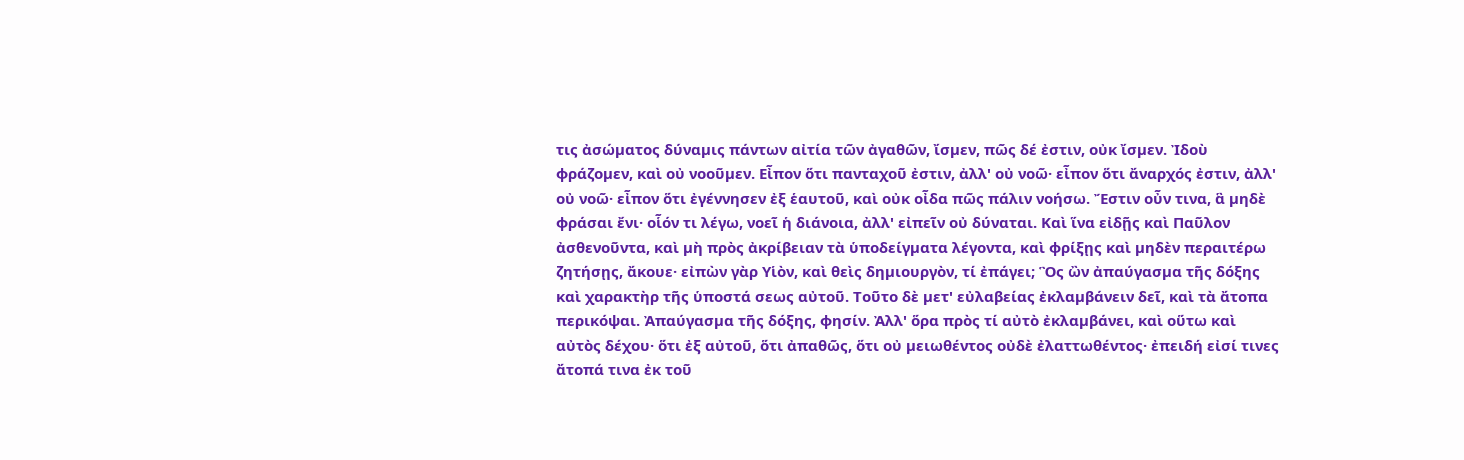τις ἀσώµατος δύναµις πάντων αἰτία τῶν ἀγαθῶν, ἴσµεν, πῶς δέ ἐστιν, οὐκ ἴσµεν. Ἰδοὺ φράζοµεν, καὶ οὐ νοοῦµεν. Εἶπον ὅτι πανταχοῦ ἐστιν, ἀλλ' οὐ νοῶ· εἶπον ὅτι ἄναρχός ἐστιν, ἀλλ' οὐ νοῶ· εἶπον ὅτι ἐγέννησεν ἐξ ἑαυτοῦ, καὶ οὐκ οἶδα πῶς πάλιν νοήσω. Ἔστιν οὖν τινα, ἃ µηδὲ φράσαι ἔνι· οἷόν τι λέγω, νοεῖ ἡ διάνοια, ἀλλ' εἰπεῖν οὐ δύναται. Καὶ ἵνα εἰδῇς καὶ Παῦλον ἀσθενοῦντα, καὶ µὴ πρὸς ἀκρίβειαν τὰ ὑποδείγµατα λέγοντα, καὶ φρίξῃς καὶ µηδὲν περαιτέρω ζητήσῃς, ἄκουε· εἰπὼν γὰρ Υἱὸν, καὶ θεὶς δηµιουργὸν, τί ἐπάγει; Ὃς ὢν ἀπαύγασµα τῆς δόξης καὶ χαρακτὴρ τῆς ὑποστά σεως αὐτοῦ. Τοῦτο δὲ µετ' εὐλαβείας ἐκλαµβάνειν δεῖ, καὶ τὰ ἄτοπα περικόψαι. Ἀπαύγασµα τῆς δόξης, φησίν. Ἀλλ' ὅρα πρὸς τί αὐτὸ ἐκλαµβάνει, καὶ οὕτω καὶ αὐτὸς δέχου· ὅτι ἐξ αὐτοῦ, ὅτι ἀπαθῶς, ὅτι οὐ µειωθέντος οὐδὲ ἐλαττωθέντος· ἐπειδή εἰσί τινες ἄτοπά τινα ἐκ τοῦ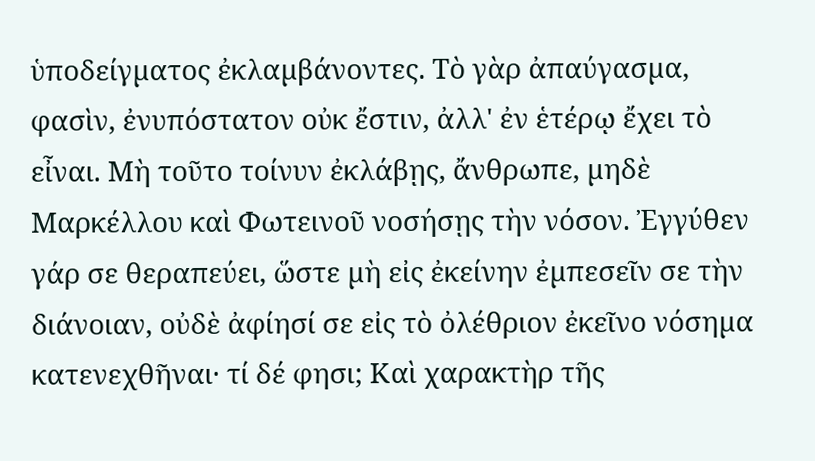ὑποδείγµατος ἐκλαµβάνοντες. Τὸ γὰρ ἀπαύγασµα, φασὶν, ἐνυπόστατον οὐκ ἔστιν, ἀλλ' ἐν ἑτέρῳ ἔχει τὸ εἶναι. Μὴ τοῦτο τοίνυν ἐκλάβῃς, ἄνθρωπε, µηδὲ Μαρκέλλου καὶ Φωτεινοῦ νοσήσῃς τὴν νόσον. Ἐγγύθεν γάρ σε θεραπεύει, ὥστε µὴ εἰς ἐκείνην ἐµπεσεῖν σε τὴν διάνοιαν, οὐδὲ ἀφίησί σε εἰς τὸ ὀλέθριον ἐκεῖνο νόσηµα κατενεχθῆναι· τί δέ φησι; Καὶ χαρακτὴρ τῆς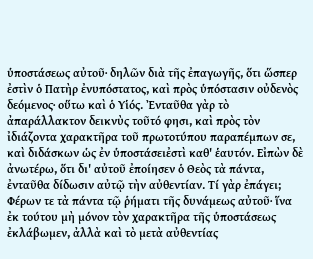ὑποστάσεως αὐτοῦ· δηλῶν διὰ τῆς ἐπαγωγῆς, ὅτι ὥσπερ ἐστὶν ὁ Πατὴρ ἐνυπόστατος, καὶ πρὸς ὑπόστασιν οὐδενὸς δεόµενος· οὕτω καὶ ὁ Υἱός. Ἐνταῦθα γὰρ τὸ ἀπαράλλακτον δεικνὺς τοῦτό φησι, καὶ πρὸς τὸν ἰδιάζοντα χαρακτῆρα τοῦ πρωτοτύπου παραπέµπων σε, καὶ διδάσκων ὡς ἐν ὑποστάσειἐστὶ καθ' ἑαυτόν. Εἰπὼν δὲ ἀνωτέρω, ὅτι δι' αὐτοῦ ἐποίησεν ὁ Θεὸς τὰ πάντα, ἐνταῦθα δίδωσιν αὐτῷ τὴν αὐθεντίαν. Τί γὰρ ἐπάγει; Φέρων τε τὰ πάντα τῷ ῥήµατι τῆς δυνάµεως αὐτοῦ· ἵνα ἐκ τούτου µὴ µόνον τὸν χαρακτῆρα τῆς ὑποστάσεως ἐκλάβωµεν, ἀλλὰ καὶ τὸ µετὰ αὐθεντίας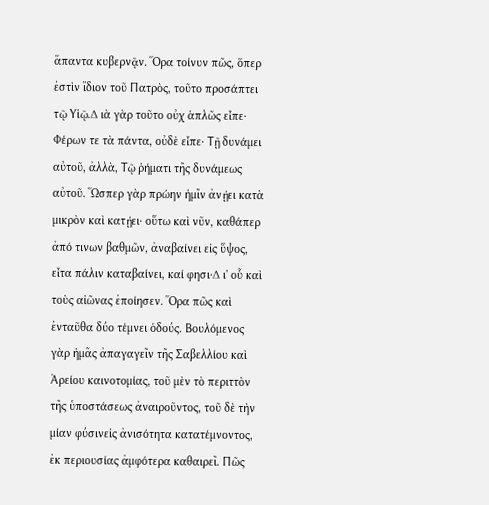ἅπαντα κυβερνᾷν. Ὅρα τοίνυν πῶς, ὅπερ ἐστὶν ἴδιον τοῦ Πατρὸς, τοῦτο προσάπτει τῷ Υἱῷ.∆ ιὰ γὰρ τοῦτο οὐχ ἁπλῶς εἶπε· Φέρων τε τὰ πάντα, οὐδὲ εἶπε· Τῇ δυνάµει αὐτοῦ, ἀλλὰ, Τῷ ῥήµατι τῆς δυνάµεως αὐτοῦ. Ὥσπερ γὰρ πρώην ἡµῖν ἀνῄει κατὰ µικρὸν καὶ κατῄει· οὕτω καὶ νῦν, καθάπερ ἀπό τινων βαθµῶν, ἀναβαίνει εἰς ὕψος, εἶτα πάλιν καταβαίνει, καί φησι·∆ ι' οὗ καὶ τοὺς αἰῶνας ἐποίησεν. Ὅρα πῶς καὶ ἐνταῦθα δύο τέµνει ὁδούς. Βουλόµενος γὰρ ἡµᾶς ἀπαγαγεῖν τῆς Σαβελλίου καὶ Ἀρείου καινοτοµίας, τοῦ µὲν τὸ περιττὸν τῆς ὑποστάσεως ἀναιροῦντος, τοῦ δὲ τὴν µίαν φύσινεἰς ἀνισότητα κατατέµνοντος, ἐκ περιουσίας ἀµφότερα καθαιρεῖ. Πῶς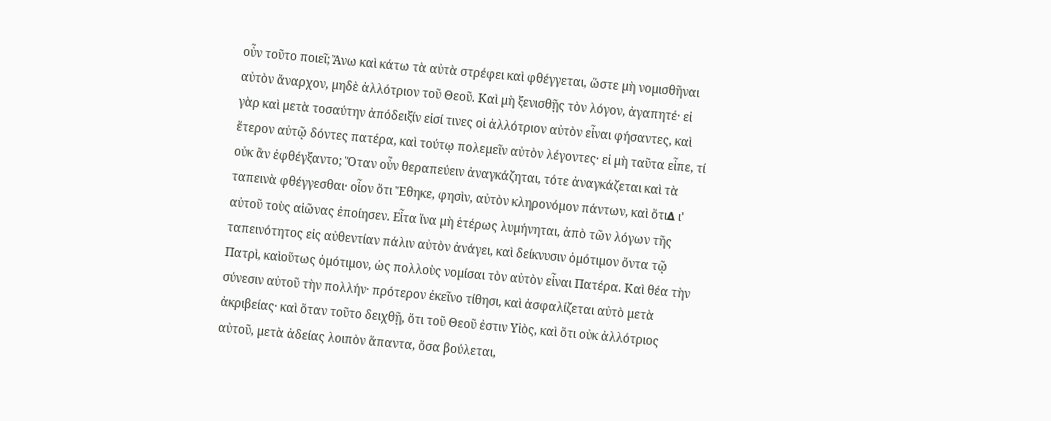οὖν τοῦτο ποιεῖ; Ἄνω καὶ κάτω τὰ αὐτὰ στρέφει καὶ φθέγγεται, ὥστε µὴ νοµισθῆναι αὐτὸν ἄναρχον, µηδὲ ἀλλότριον τοῦ Θεοῦ. Καὶ µὴ ξενισθῇς τὸν λόγον, ἀγαπητέ· εἰ γὰρ καὶ µετὰ τοσαύτην ἀπόδειξίν εἰσί τινες οἱ ἀλλότριον αὐτὸν εἶναι φήσαντες, καὶ ἕτερον αὐτῷ δόντες πατέρα, καὶ τούτῳ πολεµεῖν αὐτὸν λέγοντες· εἰ µὴ ταῦτα εἶπε, τί οὐκ ἂν ἐφθέγξαντο; Ὅταν οὖν θεραπεύειν ἀναγκάζηται, τότε ἀναγκάζεται καὶ τὰ ταπεινὰ φθέγγεσθαι· οἷον ὅτι Ἔθηκε, φησὶν, αὐτὸν κληρονόµον πάντων, καὶ ὅτι∆ ι' αὐτοῦ τοὺς αἰῶνας ἐποίησεν. Εἶτα ἵνα µὴ ἑτέρως λυµήνηται, ἀπὸ τῶν λόγων τῆς ταπεινότητος εἰς αὐθεντίαν πάλιν αὐτὸν ἀνάγει, καὶ δείκνυσιν ὁµότιµον ὄντα τῷ Πατρὶ, καὶοὕτως ὁµότιµον, ὡς πολλοὺς νοµίσαι τὸν αὐτὸν εἶναι Πατέρα. Καὶ θέα τὴν σύνεσιν αὐτοῦ τὴν πολλήν· πρότερον ἐκεῖνο τίθησι, καὶ ἀσφαλίζεται αὐτὸ µετὰ ἀκριβείας· καὶ ὅταν τοῦτο δειχθῇ, ὅτι τοῦ Θεοῦ ἐστιν Υἱὸς, καὶ ὅτι οὐκ ἀλλότριος αὐτοῦ, µετὰ ἀδείας λοιπὸν ἅπαντα, ὅσα βούλεται,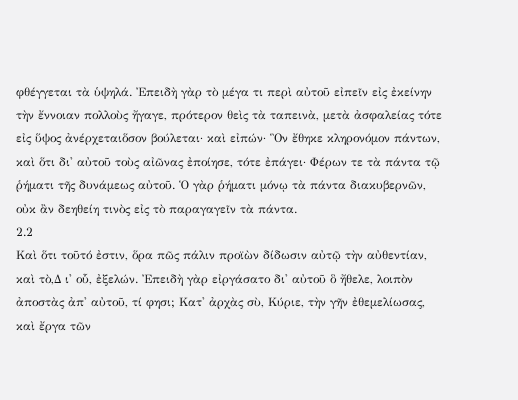φθέγγεται τὰ ὑψηλά. Ἐπειδὴ γὰρ τὸ µέγα τι περὶ αὐτοῦ εἰπεῖν εἰς ἐκείνην τὴν ἔννοιαν πολλοὺς ἤγαγε, πρότερον θεὶς τὰ ταπεινὰ, µετὰ ἀσφαλείας τότε εἰς ὕψος ἀνέρχεταιὅσον βούλεται· καὶ εἰπών· Ὃν ἔθηκε κληρονόµον πάντων, καὶ ὅτι δι' αὐτοῦ τοὺς αἰῶνας ἐποίησε, τότε ἐπάγει· Φέρων τε τὰ πάντα τῷ ῥήµατι τῆς δυνάµεως αὐτοῦ. Ὁ γὰρ ῥήµατι µόνῳ τὰ πάντα διακυβερνῶν, οὐκ ἂν δεηθείη τινὸς εἰς τὸ παραγαγεῖν τὰ πάντα.
2.2
Καὶ ὅτι τοῦτό ἐστιν, ὅρα πῶς πάλιν προϊὼν δίδωσιν αὐτῷ τὴν αὐθεντίαν, καὶ τὸ,∆ ι' οὗ, ἐξελών. Ἐπειδὴ γὰρ εἰργάσατο δι' αὐτοῦ ὃ ἤθελε, λοιπὸν ἀποστὰς ἀπ' αὐτοῦ, τί φησι; Κατ' ἀρχὰς σὺ, Κύριε, τὴν γῆν ἐθεµελίωσας, καὶ ἔργα τῶν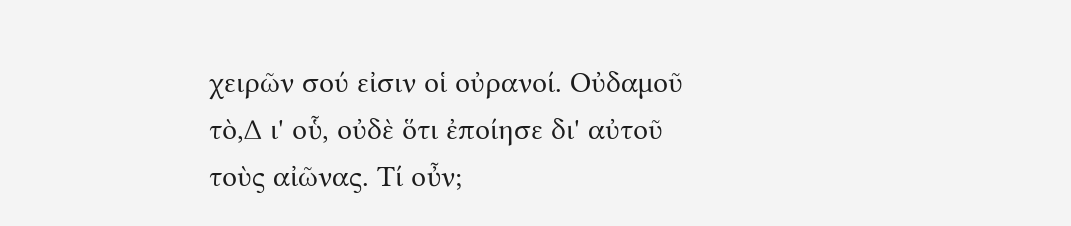χειρῶν σού εἰσιν οἱ οὐρανοί. Οὐδαµοῦ τὸ,∆ ι' οὗ, οὐδὲ ὅτι ἐποίησε δι' αὐτοῦ τοὺς αἰῶνας. Τί οὖν;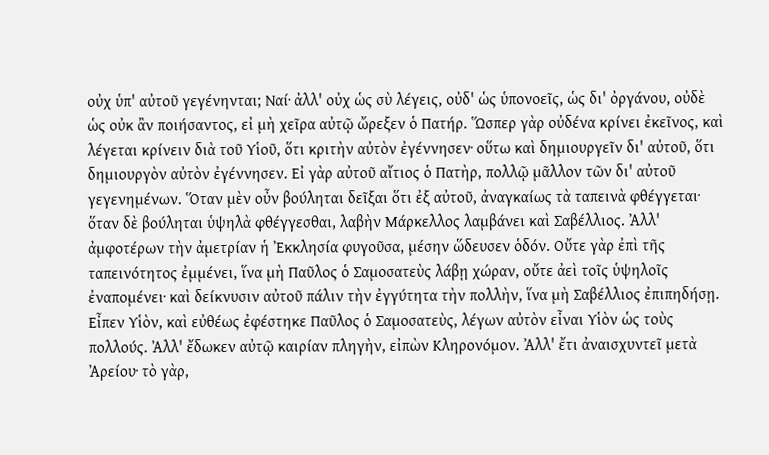οὐχ ὑπ' αὐτοῦ γεγένηνται; Ναί· ἀλλ' οὐχ ὡς σὺ λέγεις, οὐδ' ὡς ὑπονοεῖς, ὡς δι' ὀργάνου, οὐδὲ ὡς οὐκ ἂν ποιήσαντος, εἰ µὴ χεῖρα αὐτῷ ὤρεξεν ὁ Πατήρ. Ὥσπερ γὰρ οὐδένα κρίνει ἐκεῖνος, καὶ λέγεται κρίνειν διὰ τοῦ Υἱοῦ, ὅτι κριτὴν αὐτὸν ἐγέννησεν· οὕτω καὶ δηµιουργεῖν δι' αὐτοῦ, ὅτι δηµιουργὸν αὐτὸν ἐγέννησεν. Εἰ γὰρ αὐτοῦ αἴτιος ὁ Πατὴρ, πολλῷ µᾶλλον τῶν δι' αὐτοῦ γεγενηµένων. Ὅταν µὲν οὖν βούληται δεῖξαι ὅτι ἐξ αὐτοῦ, ἀναγκαίως τὰ ταπεινὰ φθέγγεται· ὅταν δὲ βούληται ὑψηλὰ φθέγγεσθαι, λαβὴν Μάρκελλος λαµβάνει καὶ Σαβέλλιος. Ἀλλ' ἀµφοτέρων τὴν ἀµετρίαν ἡ Ἐκκλησία φυγοῦσα, µέσην ὥδευσεν ὁδόν. Οὔτε γὰρ ἐπὶ τῆς ταπεινότητος ἐµµένει, ἵνα µὴ Παῦλος ὁ Σαµοσατεὺς λάβῃ χώραν, οὔτε ἀεὶ τοῖς ὑψηλοῖς ἐναποµένει· καὶ δείκνυσιν αὐτοῦ πάλιν τὴν ἐγγύτητα τὴν πολλὴν, ἵνα µὴ Σαβέλλιος ἐπιπηδήσῃ. Εἶπεν Υἱὸν, καὶ εὐθέως ἐφέστηκε Παῦλος ὁ Σαµοσατεὺς, λέγων αὐτὸν εἶναι Υἱὸν ὡς τοὺς πολλούς. Ἀλλ' ἔδωκεν αὐτῷ καιρίαν πληγὴν, εἰπὼν Κληρονόµον. Ἀλλ' ἔτι ἀναισχυντεῖ µετὰ Ἀρείου· τὸ γὰρ,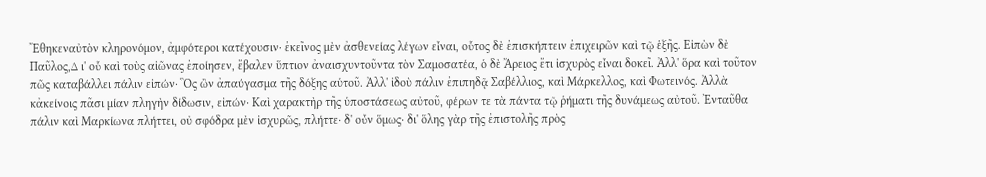Ἔθηκεναὐτὸν κληρονόµον, ἀµφότεροι κατέχουσιν· ἐκεῖνος µὲν ἀσθενείας λέγων εἶναι, οὗτος δὲ ἐπισκήπτειν ἐπιχειρῶν καὶ τῷ ἑξῆς. Εἰπὼν δὲ Παῦλος,∆ ι' οὗ καὶ τοὺς αἰῶνας ἐποίησεν, ἔβαλεν ὕπτιον ἀναισχυντοῦντα τὸν Σαµοσατέα, ὁ δὲ Ἄρειος ἔτι ἰσχυρὸς εἶναι δοκεῖ. Ἀλλ' ὅρα καὶ τοῦτον πῶς καταβάλλει πάλιν εἰπών· Ὃς ὢν ἀπαύγασµα τῆς δόξης αὑτοῦ. Ἀλλ' ἰδοὺ πάλιν ἐπιπηδᾷ Σαβέλλιος, καὶ Μάρκελλος, καὶ Φωτεινός. Ἀλλὰ κἀκείνοις πᾶσι µίαν πληγὴν δίδωσιν, εἰπών· Καὶ χαρακτὴρ τῆς ὑποστάσεως αὐτοῦ, φέρων τε τὰ πάντα τῷ ῥήµατι τῆς δυνάµεως αὐτοῦ. Ἐνταῦθα πάλιν καὶ Μαρκίωνα πλήττει, οὐ σφόδρα µὲν ἰσχυρῶς, πλήττε· δ' οὖν ὅµως· δι' ὅλης γὰρ τῆς ἐπιστολῆς πρὸς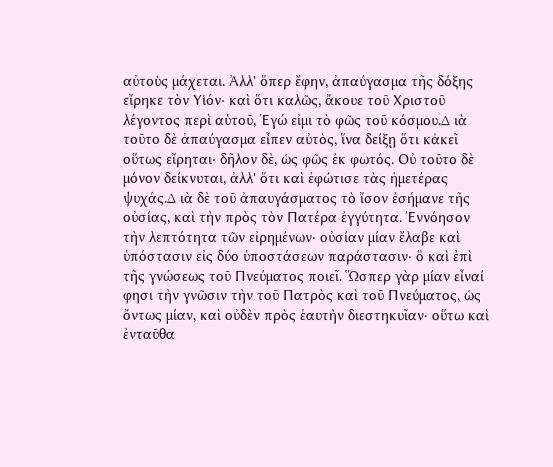αὐτοὺς µάχεται. Ἀλλ' ὅπερ ἔφην, ἀπαύγασµα τῆς δόξης εἴρηκε τὸν Υἱόν· καὶ ὅτι καλῶς, ἄκουε τοῦ Χριστοῦ λέγοντος περὶ αὑτοῦ, Ἐγώ εἰµι τὸ φῶς τοῦ κόσµου.∆ ιὰ τοῦτο δὲ ἀπαύγασµα εἶπεν αὐτὸς, ἵνα δείξῃ ὅτι κἀκεῖ οὕτως εἴρηται· δῆλον δὲ, ὡς φῶς ἐκ φωτός. Οὐ τοῦτο δὲ µόνον δείκνυται, ἀλλ' ὅτι καὶ ἐφώτισε τὰς ἡµετέρας ψυχάς.∆ ιὰ δὲ τοῦ ἀπαυγάσµατος τὸ ἴσον ἐσήµανε τῆς οὐσίας, καὶ τὴν πρὸς τὸν Πατέρα ἐγγύτητα. Ἐννόησον τὴν λεπτότητα τῶν εἰρηµένων· οὐσίαν µίαν ἔλαβε καὶ ὑπόστασιν εἰς δύο ὑποστάσεων παράστασιν· ὃ καὶ ἐπὶ τῆς γνώσεως τοῦ Πνεύµατος ποιεῖ. Ὥσπερ γὰρ µίαν εἶναί φησι τὴν γνῶσιν τὴν τοῦ Πατρὸς καὶ τοῦ Πνεύµατος, ὡς ὄντως µίαν, καὶ οὐδὲν πρὸς ἑαυτὴν διεστηκυῖαν· οὕτω καὶ ἐνταῦθα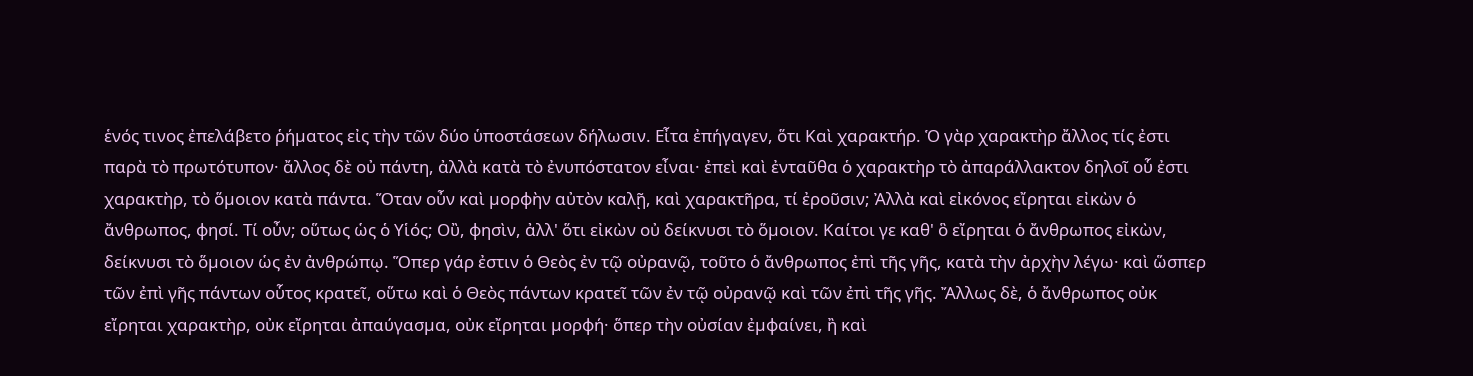ἑνός τινος ἐπελάβετο ῥήµατος εἰς τὴν τῶν δύο ὑποστάσεων δήλωσιν. Εἶτα ἐπήγαγεν, ὅτι Καὶ χαρακτήρ. Ὁ γὰρ χαρακτὴρ ἄλλος τίς ἐστι παρὰ τὸ πρωτότυπον· ἄλλος δὲ οὐ πάντη, ἀλλὰ κατὰ τὸ ἐνυπόστατον εἶναι· ἐπεὶ καὶ ἐνταῦθα ὁ χαρακτὴρ τὸ ἀπαράλλακτον δηλοῖ οὗ ἐστι χαρακτὴρ, τὸ ὅµοιον κατὰ πάντα. Ὅταν οὖν καὶ µορφὴν αὐτὸν καλῇ, καὶ χαρακτῆρα, τί ἐροῦσιν; Ἀλλὰ καὶ εἰκόνος εἴρηται εἰκὼν ὁ ἄνθρωπος, φησί. Τί οὖν; οὕτως ὡς ὁ Υἱός; Οὒ, φησὶν, ἀλλ' ὅτι εἰκὼν οὐ δείκνυσι τὸ ὅµοιον. Καίτοι γε καθ' ὃ εἴρηται ὁ ἄνθρωπος εἰκὼν, δείκνυσι τὸ ὅµοιον ὡς ἐν ἀνθρώπῳ. Ὅπερ γάρ ἐστιν ὁ Θεὸς ἐν τῷ οὐρανῷ, τοῦτο ὁ ἄνθρωπος ἐπὶ τῆς γῆς, κατὰ τὴν ἀρχὴν λέγω· καὶ ὥσπερ τῶν ἐπὶ γῆς πάντων οὗτος κρατεῖ, οὕτω καὶ ὁ Θεὸς πάντων κρατεῖ τῶν ἐν τῷ οὐρανῷ καὶ τῶν ἐπὶ τῆς γῆς. Ἄλλως δὲ, ὁ ἄνθρωπος οὐκ εἴρηται χαρακτὴρ, οὐκ εἴρηται ἀπαύγασµα, οὐκ εἴρηται µορφή· ὅπερ τὴν οὐσίαν ἐµφαίνει, ἢ καὶ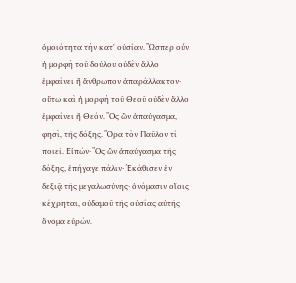ὁµοιότητα τὴν κατ' οὐσίαν. Ὥσπερ οὖν ἡ µορφὴ τοῦ δούλου οὐδὲν ἄλλο ἐµφαίνει ἢ ἄνθρωπον ἀπαράλλακτον· οὕτω καὶ ἡ µορφὴ τοῦ Θεοῦ οὐδὲν ἄλλο ἐµφαίνει ἢ Θεόν. Ὃς ὢν ἀπαύγασµα, φησὶ, τῆς δόξης. Ὅρα τὸν Παῦλον τί ποιεῖ. Εἰπών· Ὃς ὢν ἀπαύγασµα τῆς δόξης, ἐπήγαγε πάλιν· Ἐκάθισεν ἐν δεξιᾷ τῆς µεγαλωσύνης· ὀνόµασιν οἵοις κέχρηται, οὐδαµοῦ τῆς οὐσίας αὐτῆς ὄνοµα εὑρών.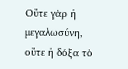Οὔτε γὰρ ἡ µεγαλωσύνη, οὔτε ἡ δόξα τὸ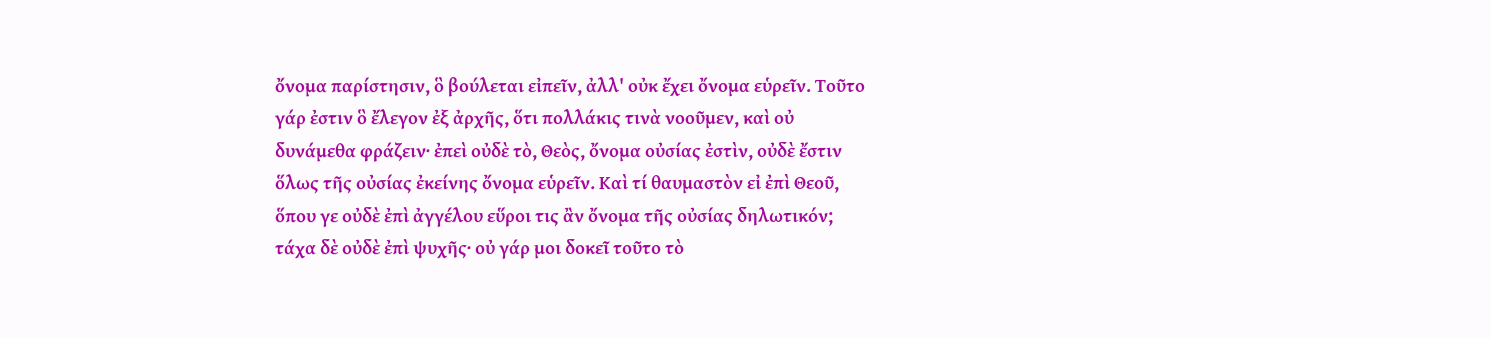ὄνοµα παρίστησιν, ὃ βούλεται εἰπεῖν, ἀλλ' οὐκ ἔχει ὄνοµα εὑρεῖν. Τοῦτο γάρ ἐστιν ὃ ἔλεγον ἐξ ἀρχῆς, ὅτι πολλάκις τινὰ νοοῦµεν, καὶ οὐ δυνάµεθα φράζειν· ἐπεὶ οὐδὲ τὸ, Θεὸς, ὄνοµα οὐσίας ἐστὶν, οὐδὲ ἔστιν ὅλως τῆς οὐσίας ἐκείνης ὄνοµα εὑρεῖν. Καὶ τί θαυµαστὸν εἰ ἐπὶ Θεοῦ, ὅπου γε οὐδὲ ἐπὶ ἀγγέλου εὕροι τις ἂν ὄνοµα τῆς οὐσίας δηλωτικόν; τάχα δὲ οὐδὲ ἐπὶ ψυχῆς· οὐ γάρ µοι δοκεῖ τοῦτο τὸ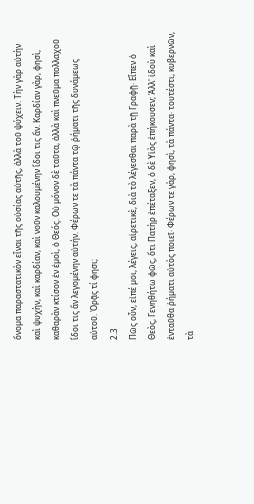ὄνοµα παραστατικὸν εἶναι τῆς οὐσίας αὐτῆς, ἀλλὰ τοῦ ψύχειν. Τὴν γὰρ αὐτὴν καὶ ψυχὴν, καὶ καρδίαν, καὶ νοῦν καλουµένην ἴδοι τις ἄν. Καρδίαν γὰρ, φησὶ, καθαρὰν κτίσον ἐν ἐµοὶ, ὁ Θεός. Οὐ µόνον δὲ ταῦτα, ἀλλὰ καὶ πνεῦµα πολλαχοῦ ἴδοι τις ἂν λεγοµένην αὐτήν. Φέρων τε τὰ πάντα τῷ ῥήµατι τῆς δυνάµεως αὐτοῦ. Ὁρᾷς τί φησι;
2.3
Πῶς οὖν, εἰπέ µοι, λέγεις, αἱρετικὲ, διὰ τὸ λέγεσθαι παρὰ τῇ Γραφῇ· Εἶπεν ὁ Θεὸς, Γενηθήτω φῶς, ὅτι Πατὴρ ἐπέταξεν, ὁ δὲ Υἱὸς ἐπήκουσεν; Ἀλλ' ἰδοὺ καὶ ἐνταῦθα ῥήµατι αὐτὸς ποιεῖ· Φέρων τε γὰρ, φησὶ, τὰ πάντα· τουτέστι, κυβερνῶν, τὰ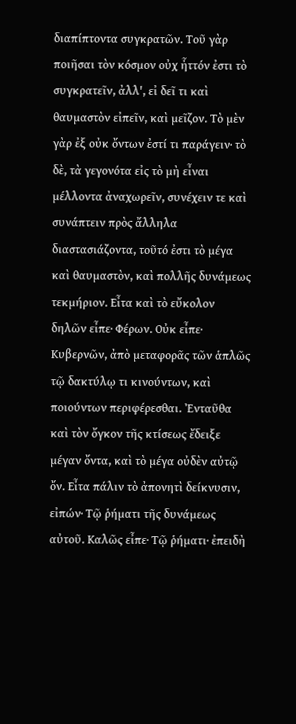διαπίπτοντα συγκρατῶν. Τοῦ γὰρ ποιῆσαι τὸν κόσµον οὐχ ἧττόν ἐστι τὸ συγκρατεῖν, ἀλλ', εἰ δεῖ τι καὶ θαυµαστὸν εἰπεῖν, καὶ µεῖζον. Τὸ µὲν γὰρ ἐξ οὐκ ὄντων ἐστί τι παράγειν· τὸ δὲ, τὰ γεγονότα εἰς τὸ µὴ εἶναι µέλλοντα ἀναχωρεῖν, συνέχειν τε καὶ συνάπτειν πρὸς ἄλληλα διαστασιάζοντα, τοῦτό ἐστι τὸ µέγα καὶ θαυµαστὸν, καὶ πολλῆς δυνάµεως τεκµήριον. Εἶτα καὶ τὸ εὔκολον δηλῶν εἶπε· Φέρων. Οὐκ εἶπε· Κυβερνῶν, ἀπὸ µεταφορᾶς τῶν ἁπλῶς τῷ δακτύλῳ τι κινούντων, καὶ ποιούντων περιφέρεσθαι. Ἐνταῦθα καὶ τὸν ὄγκον τῆς κτίσεως ἔδειξε µέγαν ὄντα, καὶ τὸ µέγα οὐδὲν αὐτῷ ὄν. Εἶτα πάλιν τὸ ἀπονητὶ δείκνυσιν, εἰπών· Τῷ ῥήµατι τῆς δυνάµεως αὐτοῦ. Καλῶς εἶπε· Τῷ ῥήµατι· ἐπειδὴ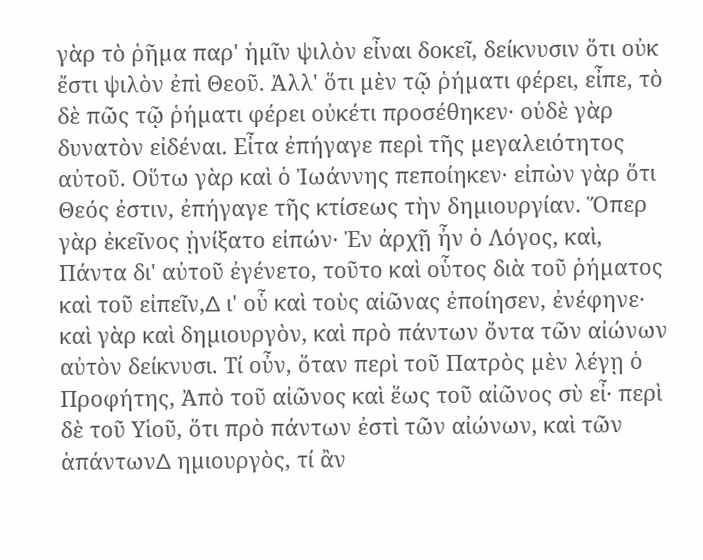γὰρ τὸ ῥῆµα παρ' ἡµῖν ψιλὸν εἶναι δοκεῖ, δείκνυσιν ὅτι οὐκ ἔστι ψιλὸν ἐπὶ Θεοῦ. Ἀλλ' ὅτι µὲν τῷ ῥήµατι φέρει, εἶπε, τὸ δὲ πῶς τῷ ῥήµατι φέρει οὐκέτι προσέθηκεν· οὐδὲ γὰρ δυνατὸν εἰδέναι. Εἶτα ἐπήγαγε περὶ τῆς µεγαλειότητος αὐτοῦ. Οὕτω γὰρ καὶ ὁ Ἰωάννης πεποίηκεν· εἰπὼν γὰρ ὅτι Θεός ἐστιν, ἐπήγαγε τῆς κτίσεως τὴν δηµιουργίαν. Ὅπερ γὰρ ἐκεῖνος ᾐνίξατο εἰπών· Ἐν ἀρχῇ ἦν ὁ Λόγος, καὶ, Πάντα δι' αὐτοῦ ἐγένετο, τοῦτο καὶ οὗτος διὰ τοῦ ῥήµατος καὶ τοῦ εἰπεῖν,∆ ι' οὗ καὶ τοὺς αἰῶνας ἐποίησεν, ἐνέφηνε· καὶ γὰρ καὶ δηµιουργὸν, καὶ πρὸ πάντων ὄντα τῶν αἰώνων αὐτὸν δείκνυσι. Τί οὖν, ὅταν περὶ τοῦ Πατρὸς µὲν λέγῃ ὁ Προφήτης, Ἀπὸ τοῦ αἰῶνος καὶ ἕως τοῦ αἰῶνος σὺ εἶ· περὶ δὲ τοῦ Υἱοῦ, ὅτι πρὸ πάντων ἐστὶ τῶν αἰώνων, καὶ τῶν ἁπάντων∆ ηµιουργὸς, τί ἂν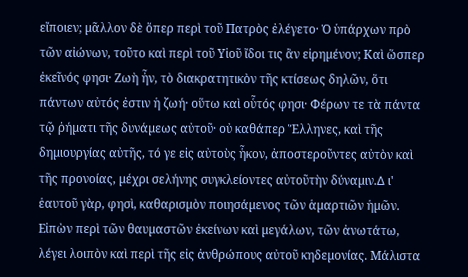εἴποιεν; µᾶλλον δὲ ὅπερ περὶ τοῦ Πατρὸς ἐλέγετο· Ὁ ὑπάρχων πρὸ τῶν αἰώνων, τοῦτο καὶ περὶ τοῦ Υἱοῦ ἴδοι τις ἂν εἰρηµένον; Καὶ ὥσπερ ἐκεῖνός φησι· Ζωὴ ἦν, τὸ διακρατητικὸν τῆς κτίσεως δηλῶν, ὅτι πάντων αὐτός ἐστιν ἡ ζωή· οὕτω καὶ οὗτός φησι· Φέρων τε τὰ πάντα τῷ ῥήµατι τῆς δυνάµεως αὐτοῦ· οὐ καθάπερ Ἕλληνες, καὶ τῆς δηµιουργίας αὐτῆς, τό γε εἰς αὐτοὺς ἧκον, ἀποστεροῦντες αὐτὸν καὶ τῆς προνοίας, µέχρι σελήνης συγκλείοντες αὐτοῦτὴν δύναµιν.∆ ι' ἑαυτοῦ γὰρ, φησὶ, καθαρισµὸν ποιησάµενος τῶν ἁµαρτιῶν ἡµῶν. Εἰπὼν περὶ τῶν θαυµαστῶν ἐκείνων καὶ µεγάλων, τῶν ἀνωτάτω, λέγει λοιπὸν καὶ περὶ τῆς εἰς ἀνθρώπους αὐτοῦ κηδεµονίας. Μάλιστα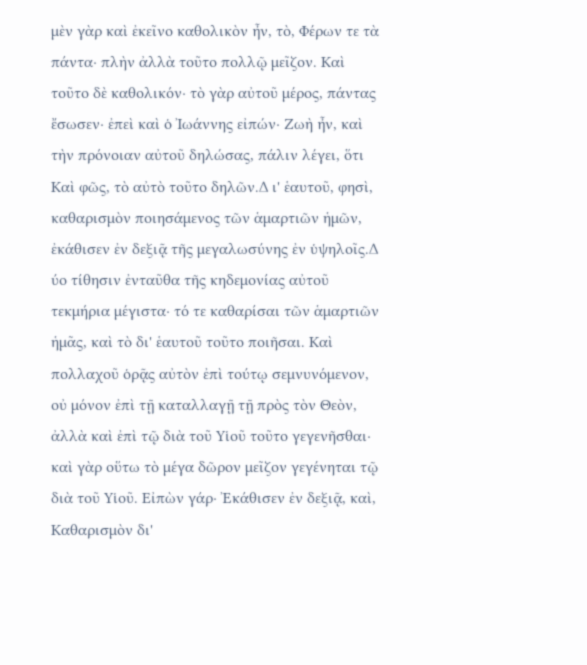µὲν γὰρ καὶ ἐκεῖνο καθολικὸν ἦν, τὸ, Φέρων τε τὰ πάντα· πλὴν ἀλλὰ τοῦτο πολλῷ µεῖζον. Καὶ τοῦτο δὲ καθολικόν· τὸ γὰρ αὐτοῦ µέρος, πάντας ἔσωσεν· ἐπεὶ καὶ ὁ Ἰωάννης εἰπών· Ζωὴ ἦν, καὶ τὴν πρόνοιαν αὐτοῦ δηλώσας, πάλιν λέγει, ὅτι Καὶ φῶς, τὸ αὐτὸ τοῦτο δηλῶν.∆ ι' ἑαυτοῦ, φησὶ, καθαρισµὸν ποιησάµενος τῶν ἁµαρτιῶν ἡµῶν, ἐκάθισεν ἐν δεξιᾷ τῆς µεγαλωσύνης ἐν ὑψηλοῖς.∆ ύο τίθησιν ἐνταῦθα τῆς κηδεµονίας αὐτοῦ τεκµήρια µέγιστα· τό τε καθαρίσαι τῶν ἁµαρτιῶν ἡµᾶς, καὶ τὸ δι' ἑαυτοῦ τοῦτο ποιῆσαι. Καὶ πολλαχοῦ ὁρᾷς αὐτὸν ἐπὶ τούτῳ σεµνυνόµενον, οὐ µόνον ἐπὶ τῇ καταλλαγῇ τῇ πρὸς τὸν Θεὸν, ἀλλὰ καὶ ἐπὶ τῷ διὰ τοῦ Υἱοῦ τοῦτο γεγενῆσθαι· καὶ γὰρ οὕτω τὸ µέγα δῶρον µεῖζον γεγένηται τῷ διὰ τοῦ Υἱοῦ. Εἰπὼν γάρ· Ἐκάθισεν ἐν δεξιᾷ, καὶ, Καθαρισµὸν δι'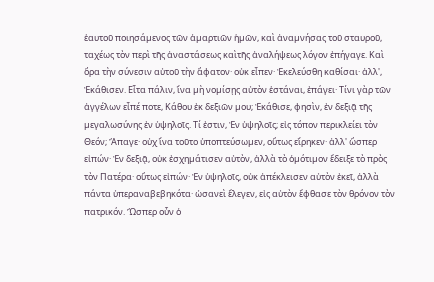ἑαυτοῦ ποιησάµενος τῶν ἁµαρτιῶν ἡµῶν, καὶ ἀναµνήσας τοῦ σταυροῦ, ταχέως τὸν περὶ τῆς ἀναστάσεως καὶτῆς ἀναλήψεως λόγον ἐπήγαγε. Καὶ ὅρα τὴν σύνεσιν αὐτοῦ τὴν ἄφατον· οὐκ εἶπεν· Ἐκελεύσθη καθίσαι· ἀλλ', Ἐκάθισεν. Εἶτα πάλιν, ἵνα µὴ νοµίσῃς αὐτὸν ἑστάναι, ἐπάγει· Τίνι γὰρ τῶν ἀγγέλων εἶπέ ποτε, Κάθου ἐκ δεξιῶν µου; Ἐκάθισε, φησὶν, ἐν δεξιᾷ τῆς µεγαλωσύνης ἐν ὑψηλοῖς. Τί ἐστιν, Ἐν ὑψηλοῖς; εἰς τόπον περικλείει τὸν Θεόν; Ἄπαγε· οὐχ ἵνα τοῦτο ὑποπτεύσωµεν, οὕτως εἴρηκεν· ἀλλ' ὥσπερ εἰπών· Ἐν δεξιᾷ, οὐκ ἐσχηµάτισεν αὐτὸν, ἀλλὰ τὸ ὁµότιµον ἔδειξε τὸ πρὸς τὸν Πατέρα· οὕτως εἰπών· Ἐν ὑψηλοῖς, οὐκ ἀπέκλεισεν αὐτὸν ἐκεῖ, ἀλλὰ πάντα ὑπεραναβεβηκότα· ὡσανεὶ ἔλεγεν, εἰς αὐτὸν ἔφθασε τὸν θρόνον τὸν πατρικόν. Ὥσπερ οὖν ὁ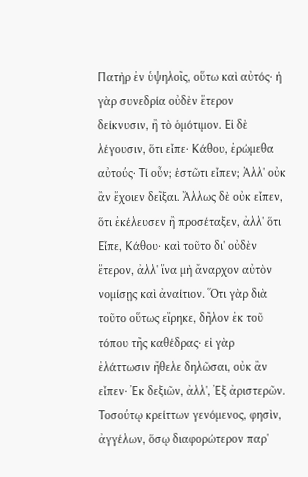Πατὴρ ἐν ὑψηλοῖς, οὕτω καὶ αὐτός· ἡ γὰρ συνεδρία οὐδὲν ἕτερον δείκνυσιν, ἢ τὸ ὁµότιµον. Εἰ δὲ λέγουσιν, ὅτι εἶπε· Κάθου, ἐρώµεθα αὐτούς· Τί οὖν; ἑστῶτι εἶπεν; Ἀλλ' οὐκ ἂν ἔχοιεν δεῖξαι. Ἄλλως δὲ οὐκ εἶπεν, ὅτι ἐκέλευσεν ἢ προσέταξεν, ἀλλ' ὅτι Εἶπε, Κάθου· καὶ τοῦτο δι' οὐδὲν ἕτερον, ἀλλ' ἵνα µὴ ἄναρχον αὐτὸν νοµίσῃς καὶ ἀναίτιον. Ὅτι γὰρ διὰ τοῦτο οὕτως εἴρηκε, δῆλον ἐκ τοῦ τόπου τῆς καθέδρας· εἰ γὰρ ἐλάττωσιν ἤθελε δηλῶσαι, οὐκ ἂν εἶπεν· Ἐκ δεξιῶν, ἀλλ', Ἐξ ἀριστερῶν. Τοσούτῳ κρείττων γενόµενος, φησὶν, ἀγγέλων, ὅσῳ διαφορώτερον παρ'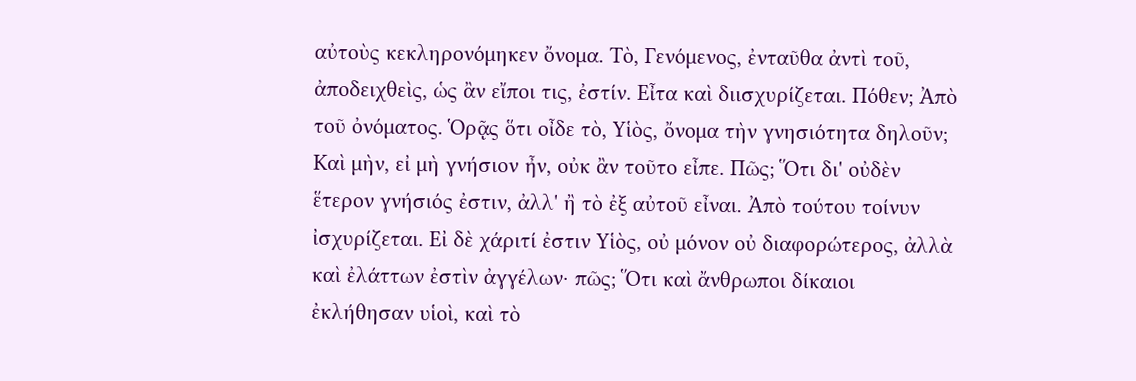αὐτοὺς κεκληρονόµηκεν ὄνοµα. Τὸ, Γενόµενος, ἐνταῦθα ἀντὶ τοῦ, ἀποδειχθεὶς, ὡς ἂν εἴποι τις, ἐστίν. Εἶτα καὶ διισχυρίζεται. Πόθεν; Ἀπὸ τοῦ ὀνόµατος. Ὁρᾷς ὅτι οἶδε τὸ, Υἱὸς, ὄνοµα τὴν γνησιότητα δηλοῦν; Καὶ µὴν, εἰ µὴ γνήσιον ἦν, οὐκ ἂν τοῦτο εἶπε. Πῶς; Ὅτι δι' οὐδὲν ἕτερον γνήσιός ἐστιν, ἀλλ' ἢ τὸ ἐξ αὐτοῦ εἶναι. Ἀπὸ τούτου τοίνυν ἰσχυρίζεται. Εἰ δὲ χάριτί ἐστιν Υἱὸς, οὐ µόνον οὐ διαφορώτερος, ἀλλὰ καὶ ἐλάττων ἐστὶν ἀγγέλων· πῶς; Ὅτι καὶ ἄνθρωποι δίκαιοι ἐκλήθησαν υἱοὶ, καὶ τὸ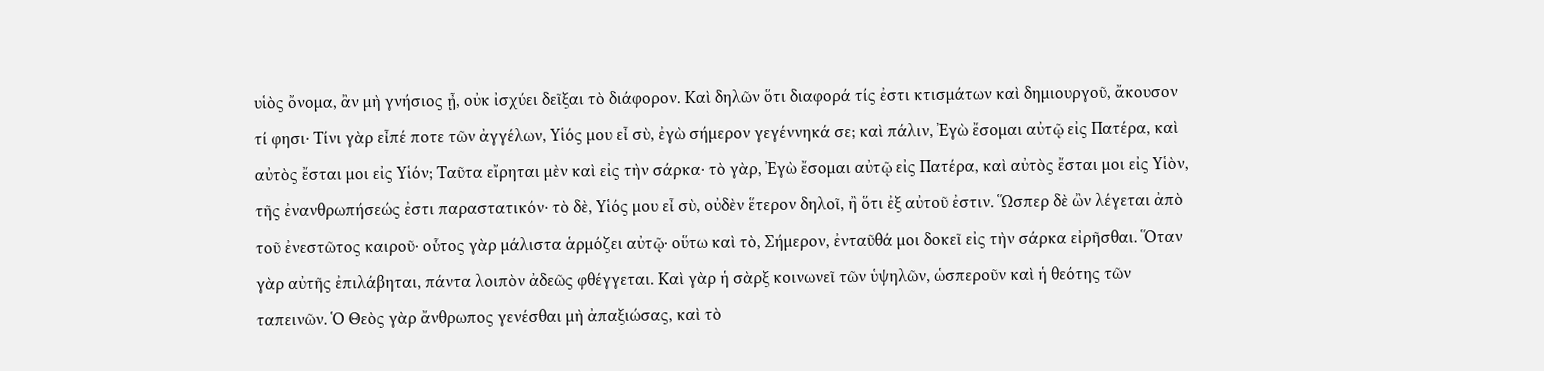υἱὸς ὄνοµα, ἂν µὴ γνήσιος ᾖ, οὐκ ἰσχύει δεῖξαι τὸ διάφορον. Καὶ δηλῶν ὅτι διαφορά τίς ἐστι κτισµάτων καὶ δηµιουργοῦ, ἄκουσον τί φησι· Τίνι γὰρ εἶπέ ποτε τῶν ἀγγέλων, Υἱός µου εἶ σὺ, ἐγὼ σήµερον γεγέννηκά σε; καὶ πάλιν, Ἐγὼ ἔσοµαι αὐτῷ εἰς Πατέρα, καὶ αὐτὸς ἔσται µοι εἰς Υἱόν; Ταῦτα εἴρηται µὲν καὶ εἰς τὴν σάρκα· τὸ γὰρ, Ἐγὼ ἔσοµαι αὐτῷ εἰς Πατέρα, καὶ αὐτὸς ἔσται µοι εἰς Υἱὸν, τῆς ἐνανθρωπήσεώς ἐστι παραστατικόν· τὸ δὲ, Υἱός µου εἶ σὺ, οὐδὲν ἕτερον δηλοῖ, ἢ ὅτι ἐξ αὐτοῦ ἐστιν. Ὥσπερ δὲ ὢν λέγεται ἀπὸ τοῦ ἐνεστῶτος καιροῦ· οὗτος γὰρ µάλιστα ἁρµόζει αὐτῷ· οὕτω καὶ τὸ, Σήµερον, ἐνταῦθά µοι δοκεῖ εἰς τὴν σάρκα εἰρῆσθαι. Ὅταν γὰρ αὐτῆς ἐπιλάβηται, πάντα λοιπὸν ἀδεῶς φθέγγεται. Καὶ γὰρ ἡ σὰρξ κοινωνεῖ τῶν ὑψηλῶν, ὡσπεροῦν καὶ ἡ θεότης τῶν ταπεινῶν. Ὁ Θεὸς γὰρ ἄνθρωπος γενέσθαι µὴ ἀπαξιώσας, καὶ τὸ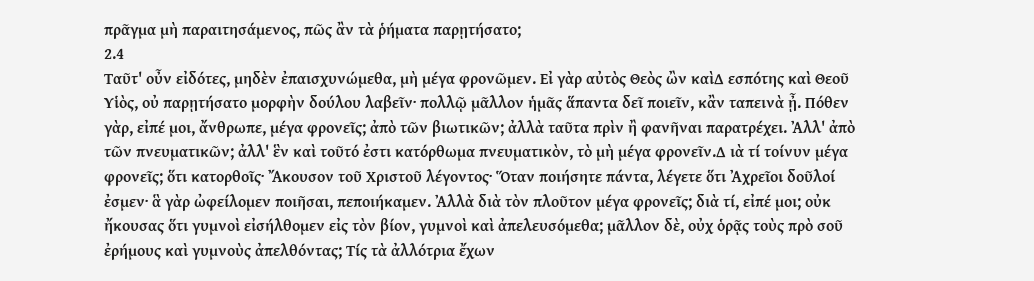πρᾶγµα µὴ παραιτησάµενος, πῶς ἂν τὰ ῥήµατα παρῃτήσατο;
2.4
Ταῦτ' οὖν εἰδότες, µηδὲν ἐπαισχυνώµεθα, µὴ µέγα φρονῶµεν. Εἰ γὰρ αὐτὸς Θεὸς ὢν καὶ∆ εσπότης καὶ Θεοῦ Υἱὸς, οὐ παρῃτήσατο µορφὴν δούλου λαβεῖν· πολλῷ µᾶλλον ἡµᾶς ἅπαντα δεῖ ποιεῖν, κἂν ταπεινὰ ᾖ. Πόθεν γὰρ, εἰπέ µοι, ἄνθρωπε, µέγα φρονεῖς; ἀπὸ τῶν βιωτικῶν; ἀλλὰ ταῦτα πρὶν ἢ φανῆναι παρατρέχει. Ἀλλ' ἀπὸ τῶν πνευµατικῶν; ἀλλ' ἓν καὶ τοῦτό ἐστι κατόρθωµα πνευµατικὸν, τὸ µὴ µέγα φρονεῖν.∆ ιὰ τί τοίνυν µέγα φρονεῖς; ὅτι κατορθοῖς· Ἄκουσον τοῦ Χριστοῦ λέγοντος· Ὅταν ποιήσητε πάντα, λέγετε ὅτι Ἀχρεῖοι δοῦλοί ἐσµεν· ἃ γὰρ ὠφείλοµεν ποιῆσαι, πεποιήκαµεν. Ἀλλὰ διὰ τὸν πλοῦτον µέγα φρονεῖς; διὰ τί, εἰπέ µοι; οὐκ ἤκουσας ὅτι γυµνοὶ εἰσήλθοµεν εἰς τὸν βίον, γυµνοὶ καὶ ἀπελευσόµεθα; µᾶλλον δὲ, οὐχ ὁρᾷς τοὺς πρὸ σοῦ ἐρήµους καὶ γυµνοὺς ἀπελθόντας; Τίς τὰ ἀλλότρια ἔχων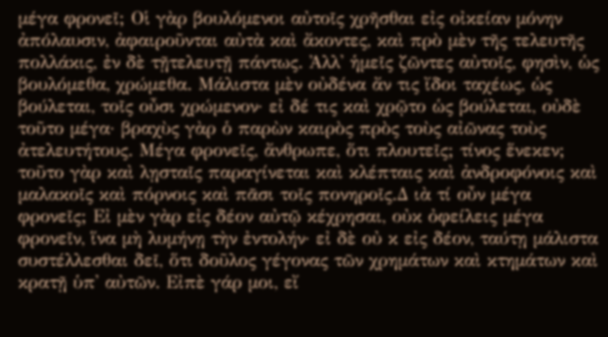µέγα φρονεῖ; Οἱ γὰρ βουλόµενοι αὐτοῖς χρῆσθαι εἰς οἰκείαν µόνην ἀπόλαυσιν, ἀφαιροῦνται αὐτὰ καὶ ἄκοντες, καὶ πρὸ µὲν τῆς τελευτῆς πολλάκις, ἐν δὲ τῇτελευτῇ πάντως. Ἀλλ' ἡµεῖς ζῶντες αὐτοῖς, φησὶν, ὡς βουλόµεθα, χρώµεθα. Μάλιστα µὲν οὐδένα ἄν τις ἴδοι ταχέως, ὡς βούλεται, τοῖς οὖσι χρώµενον· εἰ δέ τις καὶ χρῷτο ὡς βούλεται, οὐδὲ τοῦτο µέγα· βραχὺς γὰρ ὁ παρὼν καιρὸς πρὸς τοὺς αἰῶνας τοὺς ἀτελευτήτους. Μέγα φρονεῖς, ἄνθρωπε, ὅτι πλουτεῖς; τίνος ἕνεκεν; τοῦτο γὰρ καὶ λῃσταῖς παραγίνεται καὶ κλέπταις καὶ ἀνδροφόνοις καὶ µαλακοῖς καὶ πόρνοις καὶ πᾶσι τοῖς πονηροῖς.∆ ιὰ τί οὖν µέγα φρονεῖς; Εἰ µὲν γὰρ εἰς δέον αὐτῷ κέχρησαι, οὐκ ὀφείλεις µέγα φρονεῖν, ἵνα µὴ λυµήνῃ τὴν ἐντολήν· εἰ δὲ οὐ κ εἰς δέον, ταύτῃ µάλιστα συστέλλεσθαι δεῖ, ὅτι δοῦλος γέγονας τῶν χρηµάτων καὶ κτηµάτων καὶ κρατῇ ὑπ' αὐτῶν. Εἰπὲ γάρ µοι, εἴ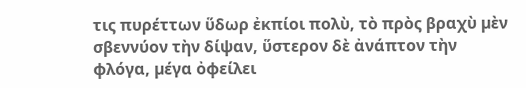τις πυρέττων ὕδωρ ἐκπίοι πολὺ, τὸ πρὸς βραχὺ µὲν σβεννύον τὴν δίψαν, ὕστερον δὲ ἀνάπτον τὴν φλόγα, µέγα ὀφείλει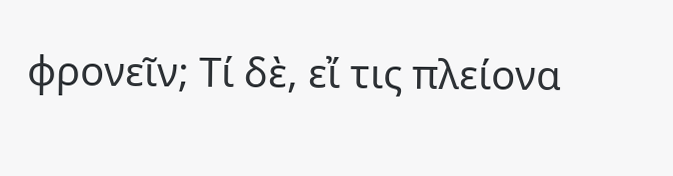φρονεῖν; Τί δὲ, εἴ τις πλείονα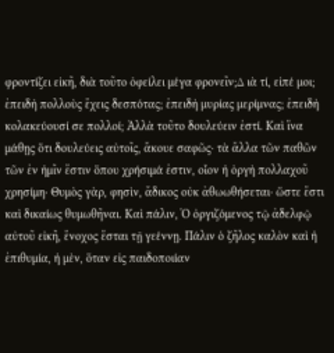φροντίζει εἰκῆ, διὰ τοῦτο ὀφείλει µέγα φρονεῖν;∆ ιὰ τί, εἰπέ µοι; ἐπειδὴ πολλοὺς ἔχεις δεσπότας; ἐπειδὴ µυρίας µερίµνας; ἐπειδὴ κολακεύουσί σε πολλοί; Ἀλλὰ τοῦτο δουλεύειν ἐστί. Καὶ ἵνα µάθῃς ὅτι δουλεύεις αὐτοῖς, ἄκουε σαφῶς· τὰ ἄλλα τῶν παθῶν τῶν ἐν ἡµῖν ἔστιν ὅπου χρήσιµά ἐστιν, οἷον ἡ ὀργὴ πολλαχοῦ χρησίµη· Θυµὸς γὰρ, φησὶν, ἄδικος οὐκ ἀθωωθήσεται· ὥστε ἔστι καὶ δικαίως θυµωθῆναι. Καὶ πάλιν, Ὁ ὀργιζόµενος τῷ ἀδελφῷ αὐτοῦ εἰκῆ, ἔνοχος ἔσται τῇ γεέννῃ. Πάλιν ὁ ζῆλος καλὸν καὶ ἡ ἐπιθυµία, ἡ µὲν, ὅταν εἰς παιδοποιίαν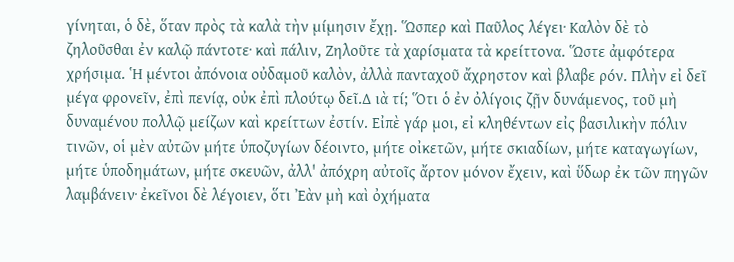γίνηται, ὁ δὲ, ὅταν πρὸς τὰ καλὰ τὴν µίµησιν ἔχῃ. Ὥσπερ καὶ Παῦλος λέγει· Καλὸν δὲ τὸ ζηλοῦσθαι ἐν καλῷ πάντοτε· καὶ πάλιν, Ζηλοῦτε τὰ χαρίσµατα τὰ κρείττονα. Ὥστε ἀµφότερα χρήσιµα. Ἡ µέντοι ἀπόνοια οὐδαµοῦ καλὸν, ἀλλὰ πανταχοῦ ἄχρηστον καὶ βλαβε ρόν. Πλὴν εἰ δεῖ µέγα φρονεῖν, ἐπὶ πενίᾳ, οὐκ ἐπὶ πλούτῳ δεῖ.∆ ιὰ τί; Ὅτι ὁ ἐν ὀλίγοις ζῇν δυνάµενος, τοῦ µὴ δυναµένου πολλῷ µείζων καὶ κρείττων ἐστίν. Εἰπὲ γάρ µοι, εἰ κληθέντων εἰς βασιλικὴν πόλιν τινῶν, οἱ µὲν αὐτῶν µήτε ὑποζυγίων δέοιντο, µήτε οἰκετῶν, µήτε σκιαδίων, µήτε καταγωγίων, µήτε ὑποδηµάτων, µήτε σκευῶν, ἀλλ' ἀπόχρη αὐτοῖς ἄρτον µόνον ἔχειν, καὶ ὕδωρ ἐκ τῶν πηγῶν λαµβάνειν· ἐκεῖνοι δὲ λέγοιεν, ὅτι Ἐὰν µὴ καὶ ὀχήµατα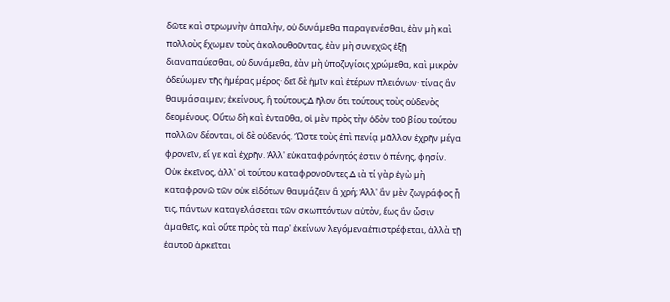δῶτε καὶ στρωµνὴν ἁπαλὴν, οὐ δυνάµεθα παραγενέσθαι, ἐὰν µὴ καὶ πολλοὺς ἔχωµεν τοὺς ἀκολουθοῦντας, ἐὰν µὴ συνεχῶς ἐξῇ διαναπαύεσθαι, οὐ δυνάµεθα, ἐὰν µὴ ὑποζυγίοις χρώµεθα, καὶ µικρὸν ὁδεύωµεν τῆς ἡµέρας µέρος· δεῖ δὲ ἡµῖν καὶ ἑτέρων πλειόνων· τίνας ἂν θαυµάσαιµεν; ἐκείνους, ἢ τούτους;∆ ῆλον ὅτι τούτους τοὺς οὐδενὸς δεοµένους. Οὕτω δὴ καὶ ἐνταῦθα, οἱ µὲν πρὸς τὴν ὁδὸν τοῦ βίου τούτου πολλῶν δέονται, οἱ δὲ οὐδενός. Ὥστε τοὺς ἐπὶ πενίᾳ µᾶλλον ἐχρῆν µέγα φρονεῖν, εἴ γε καὶ ἐχρῆν. Ἀλλ' εὐκαταφρόνητός ἐστιν ὁ πένης, φησίν. Οὐκ ἐκεῖνος, ἀλλ' οἱ τούτου καταφρονοῦντες.∆ ιὰ τί γὰρ ἐγὼ µὴ καταφρονῶ τῶν οὐκ εἰδότων θαυµάζειν ἃ χρή; Ἀλλ' ἂν µὲν ζωγράφος ᾖ τις, πάντων καταγελάσεται τῶν σκωπτόντων αὐτὸν, ἕως ἂν ὦσιν ἀµαθεῖς, καὶ οὔτε πρὸς τὰ παρ' ἐκείνων λεγόµεναἐπιστρέφεται, ἀλλὰ τῇ ἑαυτοῦ ἀρκεῖται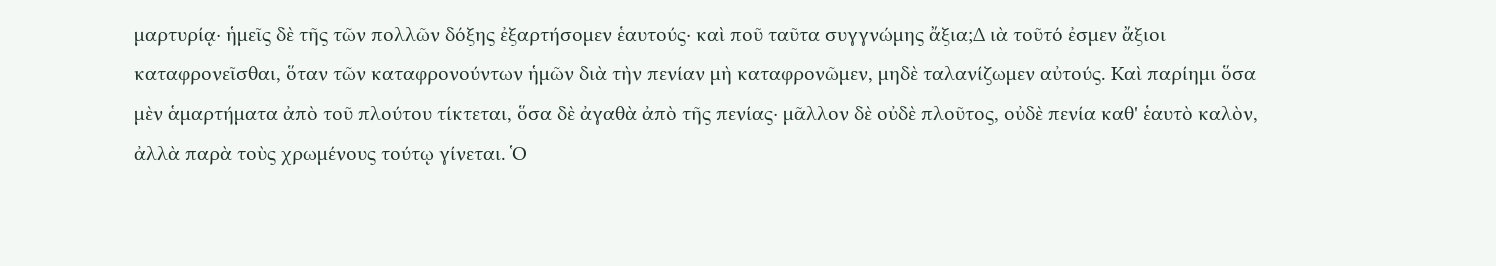µαρτυρίᾳ· ἡµεῖς δὲ τῆς τῶν πολλῶν δόξης ἐξαρτήσοµεν ἑαυτούς· καὶ ποῦ ταῦτα συγγνώµης ἄξια;∆ ιὰ τοῦτό ἐσµεν ἄξιοι καταφρονεῖσθαι, ὅταν τῶν καταφρονούντων ἡµῶν διὰ τὴν πενίαν µὴ καταφρονῶµεν, µηδὲ ταλανίζωµεν αὐτούς. Καὶ παρίηµι ὅσα µὲν ἁµαρτήµατα ἀπὸ τοῦ πλούτου τίκτεται, ὅσα δὲ ἀγαθὰ ἀπὸ τῆς πενίας· µᾶλλον δὲ οὐδὲ πλοῦτος, οὐδὲ πενία καθ' ἑαυτὸ καλὸν, ἀλλὰ παρὰ τοὺς χρωµένους τούτῳ γίνεται. Ὁ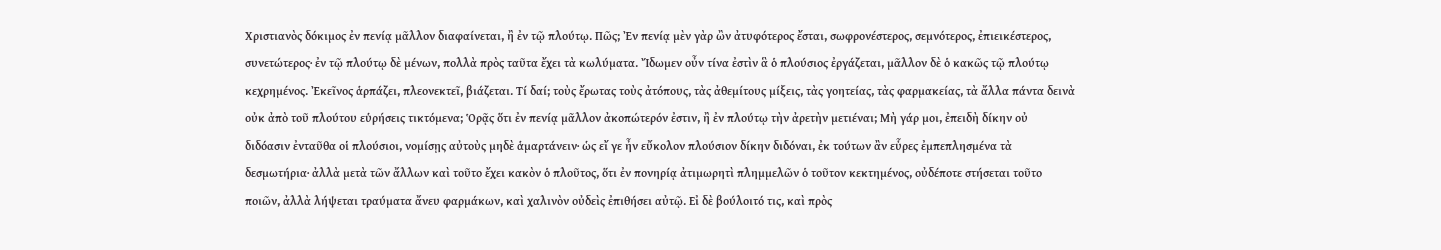Χριστιανὸς δόκιµος ἐν πενίᾳ µᾶλλον διαφαίνεται, ἢ ἐν τῷ πλούτῳ. Πῶς; Ἐν πενίᾳ µὲν γὰρ ὢν ἀτυφότερος ἔσται, σωφρονέστερος, σεµνότερος, ἐπιεικέστερος, συνετώτερος· ἐν τῷ πλούτῳ δὲ µένων, πολλὰ πρὸς ταῦτα ἔχει τὰ κωλύµατα. Ἴδωµεν οὖν τίνα ἐστὶν ἃ ὁ πλούσιος ἐργάζεται, µᾶλλον δὲ ὁ κακῶς τῷ πλούτῳ κεχρηµένος. Ἐκεῖνος ἁρπάζει, πλεονεκτεῖ, βιάζεται. Τί δαί; τοὺς ἔρωτας τοὺς ἀτόπους, τὰς ἀθεµίτους µίξεις, τὰς γοητείας, τὰς φαρµακείας, τὰ ἄλλα πάντα δεινὰ οὐκ ἀπὸ τοῦ πλούτου εὑρήσεις τικτόµενα; Ὁρᾷς ὅτι ἐν πενίᾳ µᾶλλον ἀκοπώτερόν ἐστιν, ἢ ἐν πλούτῳ τὴν ἀρετὴν µετιέναι; Μὴ γάρ µοι, ἐπειδὴ δίκην οὐ διδόασιν ἐνταῦθα οἱ πλούσιοι, νοµίσῃς αὐτοὺς µηδὲ ἁµαρτάνειν· ὡς εἴ γε ἦν εὔκολον πλούσιον δίκην διδόναι, ἐκ τούτων ἂν εὗρες ἐµπεπλησµένα τὰ δεσµωτήρια· ἀλλὰ µετὰ τῶν ἄλλων καὶ τοῦτο ἔχει κακὸν ὁ πλοῦτος, ὅτι ἐν πονηρίᾳ ἀτιµωρητὶ πληµµελῶν ὁ τοῦτον κεκτηµένος, οὐδέποτε στήσεται τοῦτο ποιῶν, ἀλλὰ λήψεται τραύµατα ἄνευ φαρµάκων, καὶ χαλινὸν οὐδεὶς ἐπιθήσει αὐτῷ. Εἰ δὲ βούλοιτό τις, καὶ πρὸς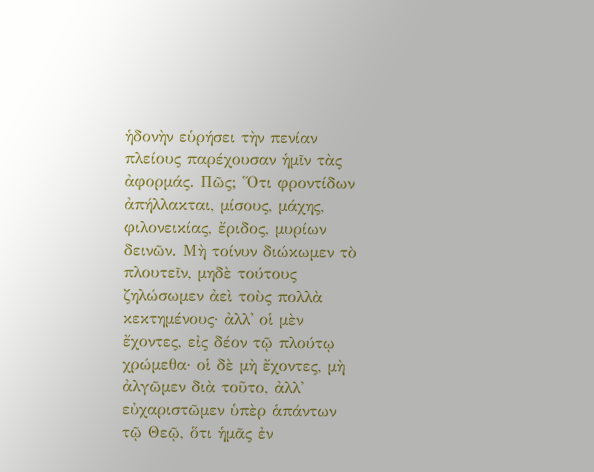ἡδονὴν εὑρήσει τὴν πενίαν πλείους παρέχουσαν ἡµῖν τὰς ἀφορµάς. Πῶς; Ὅτι φροντίδων ἀπήλλακται, µίσους, µάχης, φιλονεικίας, ἔριδος, µυρίων δεινῶν. Μὴ τοίνυν διώκωµεν τὸ πλουτεῖν, µηδὲ τούτους ζηλώσωµεν ἀεὶ τοὺς πολλὰ κεκτηµένους· ἀλλ' οἱ µὲν ἔχοντες, εἰς δέον τῷ πλούτῳ χρώµεθα· οἱ δὲ µὴ ἔχοντες, µὴ ἀλγῶµεν διὰ τοῦτο, ἀλλ' εὐχαριστῶµεν ὑπὲρ ἁπάντων τῷ Θεῷ, ὅτι ἡµᾶς ἐν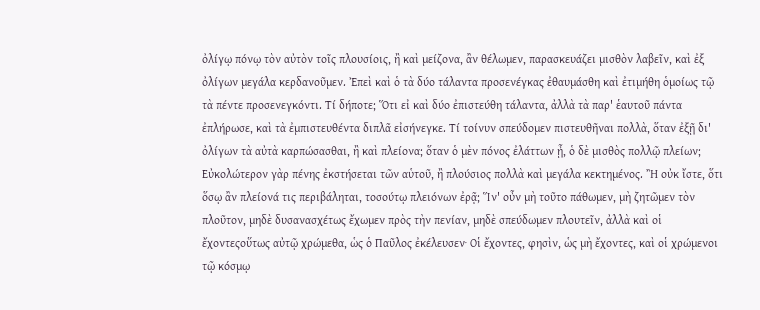ὀλίγῳ πόνῳ τὸν αὐτὸν τοῖς πλουσίοις, ἢ καὶ µείζονα, ἂν θέλωµεν, παρασκευάζει µισθὸν λαβεῖν, καὶ ἐξ ὀλίγων µεγάλα κερδανοῦµεν. Ἐπεὶ καὶ ὁ τὰ δύο τάλαντα προσενέγκας ἐθαυµάσθη καὶ ἐτιµήθη ὁµοίως τῷ τὰ πέντε προσενεγκόντι. Τί δήποτε; Ὅτι εἰ καὶ δύο ἐπιστεύθη τάλαντα, ἀλλὰ τὰ παρ' ἑαυτοῦ πάντα ἐπλήρωσε, καὶ τὰ ἐµπιστευθέντα διπλᾶ εἰσήνεγκε. Τί τοίνυν σπεύδοµεν πιστευθῆναι πολλὰ, ὅταν ἐξῇ δι' ὀλίγων τὰ αὐτὰ καρπώσασθαι, ἢ καὶ πλείονα; ὅταν ὁ µὲν πόνος ἐλάττων ᾖ, ὁ δὲ µισθὸς πολλῷ πλείων; Εὐκολώτερον γὰρ πένης ἐκστήσεται τῶν αὑτοῦ, ἢ πλούσιος πολλὰ καὶ µεγάλα κεκτηµένος. Ἢ οὐκ ἴστε, ὅτι ὅσῳ ἂν πλείονά τις περιβάληται, τοσούτῳ πλειόνων ἐρᾷ; Ἵν' οὖν µὴ τοῦτο πάθωµεν, µὴ ζητῶµεν τὸν πλοῦτον, µηδὲ δυσανασχέτως ἔχωµεν πρὸς τὴν πενίαν, µηδὲ σπεύδωµεν πλουτεῖν, ἀλλὰ καὶ οἱ ἔχοντεςοὕτως αὐτῷ χρώµεθα, ὡς ὁ Παῦλος ἐκέλευσεν· Οἱ ἔχοντες, φησὶν, ὡς µὴ ἔχοντες, καὶ οἱ χρώµενοι τῷ κόσµῳ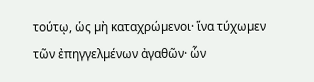τούτῳ, ὡς µὴ καταχρώµενοι· ἵνα τύχωµεν τῶν ἐπηγγελµένων ἀγαθῶν· ὧν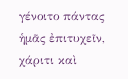γένοιτο πάντας ἡµᾶς ἐπιτυχεῖν, χάριτι καὶ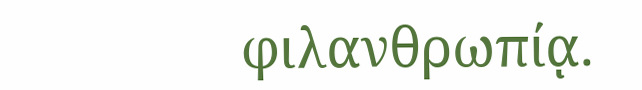φιλανθρωπίᾳ.